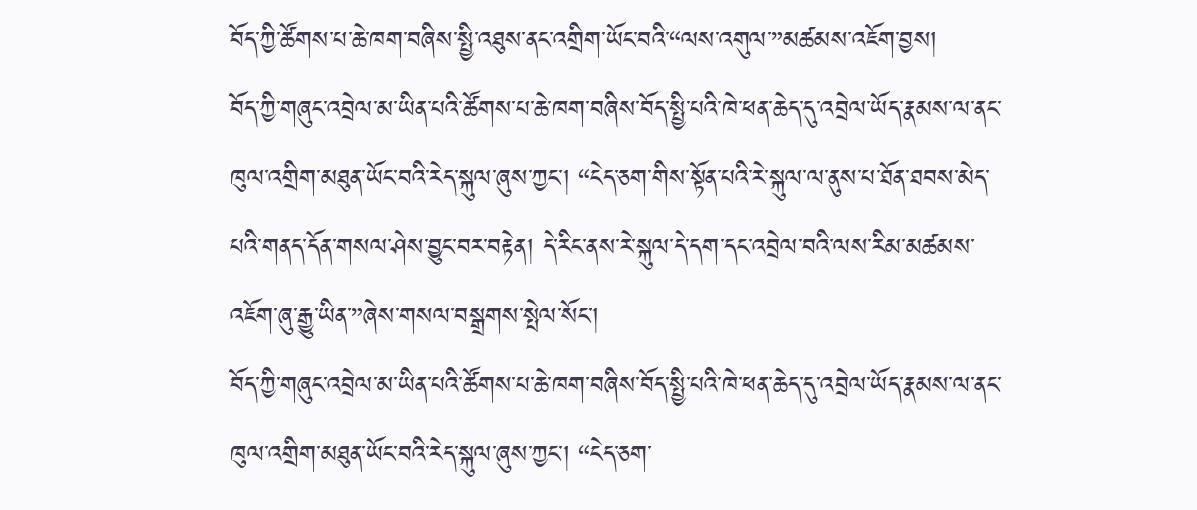བོད་ཀྱི་ཚོགས་པ་ཆེ་ཁག་བཞིས་སྤྱི་འཐུས་ནང་འགྲིག་ཡོང་བའི་“ལས་འགུལ་”མཚམས་འཇོག་བྱས།
བོད་ཀྱི་གཞུང་འབྲེལ་མ་ཡིན་པའི་ཚོགས་པ་ཆེ་ཁག་བཞིས་བོད་སྤྱི་པའི་ཁེ་ཕན་ཆེད་དུ་འབྲེལ་ཡོད་རྣམས་ལ་ནང་ཁུལ་འགྲིག་མཐུན་ཡོང་བའི་རེད་སྐུལ་ཞུས་ཀྱང་། “ངེད་ཅག་གིས་སྟོན་པའི་རེ་སྐུལ་ལ་ནུས་པ་ཐོན་ཐབས་མེད་པའི་གནད་དོན་གསལ་ཤེས་བྱུང་བར་བརྟེན། དེ་རིང་ནས་རེ་སྐུལ་དེ་དག་དང་འབྲེལ་བའི་ལས་རིམ་མཚམས་འཇོག་ཞུ་རྒྱུ་ཡིན་”ཞེས་གསལ་བསྒྲགས་སྤེལ་སོང་།
བོད་ཀྱི་གཞུང་འབྲེལ་མ་ཡིན་པའི་ཚོགས་པ་ཆེ་ཁག་བཞིས་བོད་སྤྱི་པའི་ཁེ་ཕན་ཆེད་དུ་འབྲེལ་ཡོད་རྣམས་ལ་ནང་ཁུལ་འགྲིག་མཐུན་ཡོང་བའི་རེད་སྐུལ་ཞུས་ཀྱང་། “ངེད་ཅག་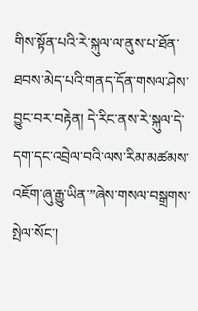གིས་སྟོན་པའི་རེ་སྐུལ་ལ་ནུས་པ་ཐོན་ཐབས་མེད་པའི་གནད་དོན་གསལ་ཤེས་བྱུང་བར་བརྟེན། དེ་རིང་ནས་རེ་སྐུལ་དེ་དག་དང་འབྲེལ་བའི་ལས་རིམ་མཚམས་འཇོག་ཞུ་རྒྱུ་ཡིན་”ཞེས་གསལ་བསྒྲགས་སྤེལ་སོང་།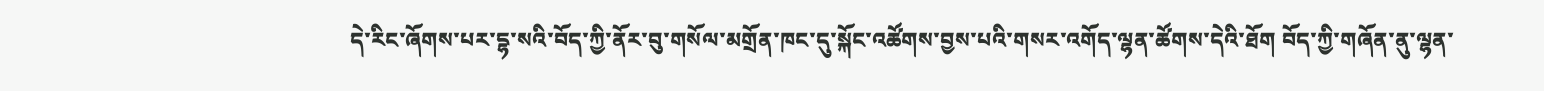དེ་རིང་ཞོགས་པར་དྷ་སའི་བོད་ཀྱི་ནོར་བུ་གསོལ་མགྲོན་ཁང་དུ་སྐོང་འཚོགས་བྱས་པའི་གསར་འགོད་ལྷན་ཚོགས་དེའི་ཐོག བོད་ཀྱི་གཞོན་ནུ་ལྷན་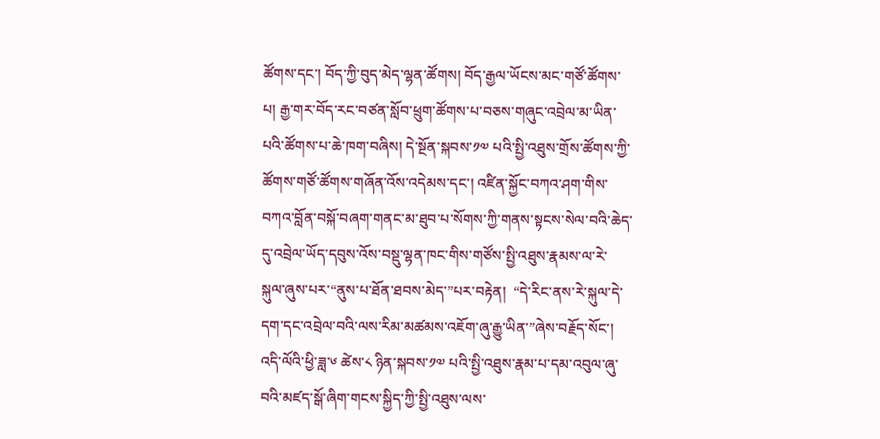ཚོགས་དང་། བོད་ཀྱི་བུད་མེད་ལྷན་ཚོགས། བོད་རྒྱལ་ཡོངས་མང་གཙོ་ཚོགས་པ། རྒྱ་གར་བོད་རང་བཙན་སློབ་ཕྲུག་ཚོགས་པ་བཅས་གཞུང་འབྲེལ་མ་ཡིན་པའི་ཚོགས་པ་ཆེ་ཁག་བཞིས། དེ་སྔོན་སྐབས་༡༧ པའི་སྤྱི་འཐུས་གྲོས་ཚོགས་ཀྱི་ཚོགས་གཙོ་ཚོགས་གཞོན་འོས་འདེམས་དང་། འཛིན་སྐྱོང་བཀའ་ཤག་གིས་བཀའ་བློན་བསྐོ་བཞག་གནང་མ་ཐུབ་པ་སོགས་ཀྱི་གནས་སྟངས་སེལ་བའི་ཆེད་དུ་འབྲེལ་ཡོད་དབུས་འོས་བསྡུ་ལྷན་ཁང་གིས་གཙོས་སྤྱི་འཐུས་རྣམས་ལ་རེ་སྐུལ་ཞུས་པར་“ནུས་པ་ཐོན་ཐབས་མེད་”པར་བརྟེན།  “དེ་རིང་ནས་རེ་སྐུལ་དེ་དག་དང་འབྲེལ་བའི་ལས་རིམ་མཚམས་འཇོག་ཞུ་རྒྱུ་ཡིན་”ཞེས་བརྗོད་སོང་།
འདི་ལོའི་ཕྱི་ཟླ་༦ ཚེས་༨ ཉིན་སྐབས་༡༧ པའི་སྤྱི་འཐུས་རྣམ་པ་དམ་འབུལ་ཞུ་བའི་མཛད་སྒོ་ཞིག་གངས་སྐྱིད་ཀྱི་སྤྱི་འཐུས་ལས་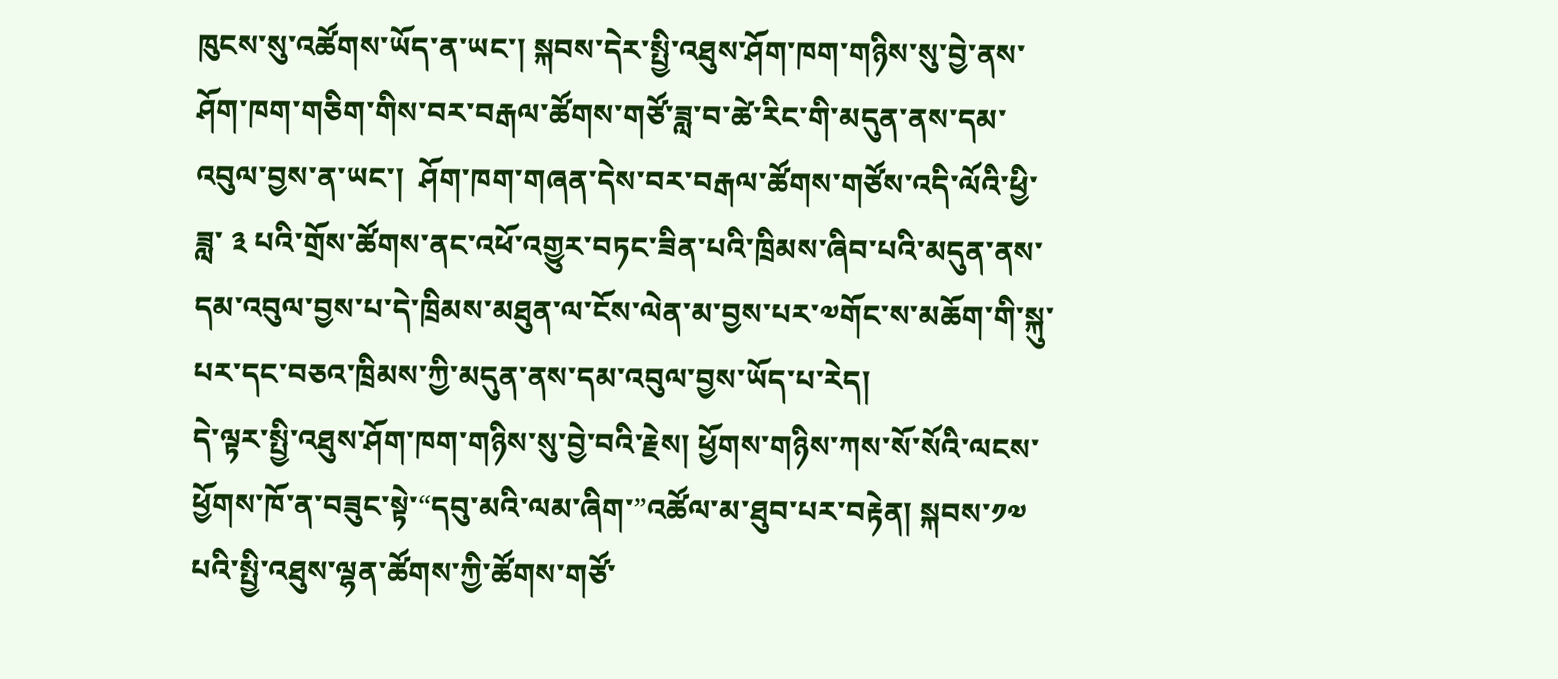ཁུངས་སུ་འཚོགས་ཡོད་ན་ཡང་། སྐབས་དེར་སྤྱི་འཐུས་ཤོག་ཁག་གཉིས་སུ་བྱེ་ནས་ཤོག་ཁག་གཅིག་གིས་བར་བརྒལ་ཚོགས་གཙོ་ཟླ་བ་ཚེ་རིང་གི་མདུན་ནས་དམ་འབུལ་བྱས་ན་ཡང་།  ཤོག་ཁག་གཞན་དེས་བར་བརྒལ་ཚོགས་གཙོས་འདི་ལོའི་ཕྱི་ཟླ་ ༣ པའི་གྲོས་ཚོགས་ནང་འཕོ་འགྱུར་བཏང་ཟིན་པའི་ཁྲིམས་ཞིབ་པའི་མདུན་ནས་དམ་འབུལ་བྱས་པ་དེ་ཁྲིམས་མཐུན་ལ་ངོས་ལེན་མ་བྱས་པར་༧གོང་ས་མཆོག་གི་སྐུ་པར་དང་བཅའ་ཁྲིམས་ཀྱི་མདུན་ནས་དམ་འབུལ་བྱས་ཡོད་པ་རེད།
དེ་ལྟར་སྤྱི་འཐུས་ཤོག་ཁག་གཉིས་སུ་བྱེ་བའི་རྗེས། ཕྱོགས་གཉིས་ཀས་སོ་སོའི་ལངས་ཕྱོགས་ཁོ་ན་བཟུང་སྟེ་“དབུ་མའི་ལམ་ཞིག་”འཚོལ་མ་ཐུབ་པར་བརྟེན། སྐབས་༡༧ པའི་སྤྱི་འཐུས་ལྷན་ཚོགས་ཀྱི་ཚོགས་གཙོ་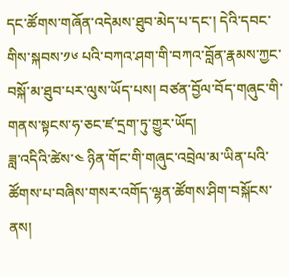དང་ཚོགས་གཞོན་འདེམས་ཐུབ་མེད་པ་དང་། དེའི་དབང་གིས་སྐབས་༡༦ པའི་བཀའ་ཤག་གི་བཀའ་བློན་རྣམས་ཀྱང་བསྐོ་མ་ཐུབ་པར་ལུས་ཡོད་པས། བཙན་བྱོལ་བོད་གཞུང་གི་གནས་སྟངས་ཧ་ཅང་ཛ་དྲག་ཏུ་གྱུར་ཡོད།
ཟླ་འདིའི་ཚེས་༤ ཉིན་གོང་གི་གཞུང་འབྲེལ་མ་ཡིན་པའི་ཚོགས་པ་བཞིས་གསར་འགོད་ལྷན་ཚོགས་ཤིག་བསྐོངས་ནས།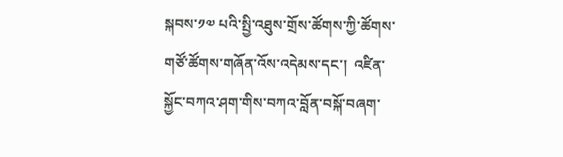སྐབས་༡༧ པའི་སྤྱི་འཐུས་གྲོས་ཚོགས་ཀྱི་ཚོགས་གཙོ་ཚོགས་གཞོན་འོས་འདེམས་དང་།  འཛིན་སྐྱོང་བཀའ་ཤག་གིས་བཀའ་བློན་བསྐོ་བཞག་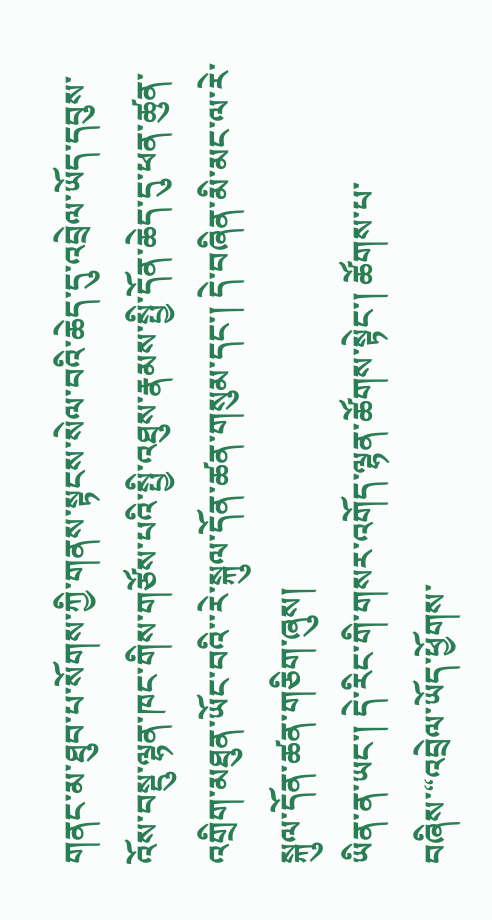གནང་མ་ཐུབ་པ་སོགས་ཀྱི་གནས་སྟངས་སེལ་བའི་ཆེད་དུ་འབྲེལ་ཡོད་དབུས་འོས་བསྡུ་ལྷན་ཁང་གིས་གཙོས་པའི་སྤྱི་འཐུས་རྣམས་སྤྱི་དོན་ཆེད་དུ་ཕན་ཚུན་འགྲིག་མཐུན་ཡོང་བའི་་རེ་སྐུལ་དོན་ཚན་གསུམ་དང་། དེ་བཞིན་མི་མང་ལ་རེ་སྐུལ་དོན་ཚན་གཅིག་ཞུས།
ཡིན་ན་ཡང་། དེ་རིང་གི་གསར་འགོད་ལྷན་ཚོགས་སྟེང་། ཚོགས་པ་བཞིས་“འབྲེལ་ཡོད་ཕྱོགས་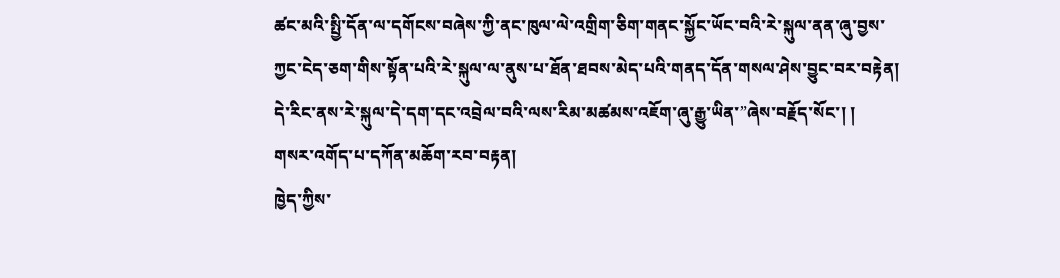ཚང་མའི་སྤྱི་དོན་ལ་དགོངས་བཞེས་ཀྱི་ནང་ཁུལ་ལེ་འགྲིག་ཅིག་གནང་སྐྱོང་ཡོང་བའི་རེ་སྐུལ་ནན་ཞུ་བྱས་ཀྱང་ངེད་ཅག་གིས་སྟོན་པའི་རེ་སྐུལ་ལ་ནུས་པ་ཐོན་ཐབས་མེད་པའི་གནད་དོན་གསལ་ཤེས་བྱུང་བར་བརྟེན། དེ་རིང་ནས་རེ་སྐུལ་དེ་དག་དང་འབྲེལ་བའི་ལས་རིམ་མཚམས་འཇོག་ཞུ་རྒྱུ་ཡིན་”ཞེས་བརྗོད་སོང་། །
གསར་འགོད་པ་དཀོན་མཆོག་རབ་བརྟན།
ཁྱེད་ཀྱིས་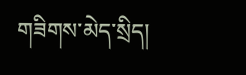གཟིགས་མེད་སྲིད།